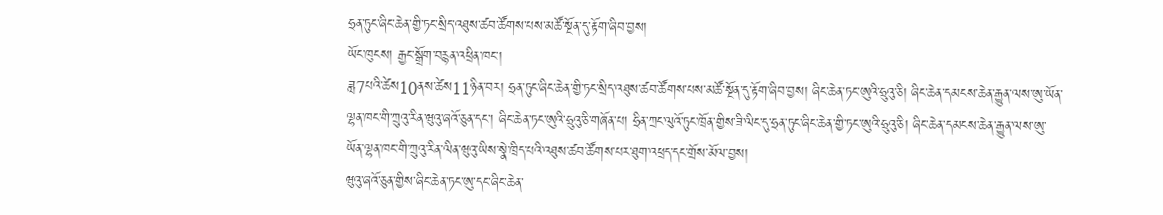ཧྲན་ཏུང་ཞིང་ཆེན་གྱི་ཏང་སྲིད་འཐུས་ཚབ་ཚོགས་པས་མཚོ་སྔོན་དུ་རྟོག་ཞིབ་བྱས།
ཡོང་ཁུངས། རྒྱང་སྒྲོག་བརྙན་འཕྲིན་ཁང་།
ཟླ7པའི་ཚེས10ནས་ཚེས11ཉིན་བར། ཧྲན་ཏུང་ཞིང་ཆེན་གྱི་ཏང་སྲིད་འཐུས་ཚབ་ཚོགས་པས་མཚོ་སྔོན་དུ་རྟོག་ཞིབ་བྱས། ཞིང་ཆེན་ཏང་ཨུའི་ཧྲུའུ་ཅི། ཞིང་ཆེན་དམངས་ཆེན་རྒྱུན་ལས་ཨུ་ཡོན་ལྷན་ཁང་གི་ཀྲུའུ་རིན་ཝུའུ་ཞའོ་ཅུན་དང་། ཞིང་ཆེན་ཏང་ཨུའི་ཧྲུའུ་ཅི་གཞོན་པ། ཧྲིན་ཀྲང་ལུའོ་ཏུང་ཁྲོན་གྱིས་ཟི་ལིང་དུ་ཧྲན་ཏུང་ཞིང་ཆེན་གྱི་ཏང་ཨུའི་ཧྲུའུ་ཅི། ཞིང་ཆེན་དམངས་ཆེན་རྒྱུན་ལས་ཨུ་ཡོན་ལྷན་ཁང་གི་ཀྲུའུ་རིན་ལིན་ཝུའུ་ཡིས་སྣེ་ཁྲིད་པའི་འཐུས་ཚབ་ཚོགས་པར་ཐུག་འཕྲད་དང་གྲོས་མོལ་བྱས།
ཝུའུ་ཞའོ་ཅུན་གྱིས་ཞིང་ཆེན་ཏང་ཨུ་དང་ཞིང་ཆེན་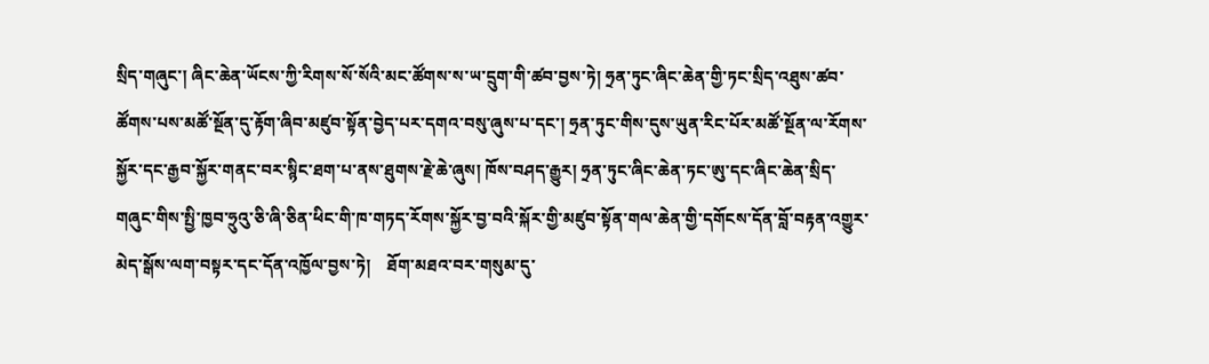སྲིད་གཞུང་། ཞིང་ཆེན་ཡོངས་ཀྱི་རིགས་སོ་སོའི་མང་ཚོགས་ས་ཡ་དྲུག་གི་ཚབ་བྱས་ཏེ། ཧྲན་ཏུང་ཞིང་ཆེན་གྱི་ཏང་སྲིད་འཐུས་ཚབ་ཚོགས་པས་མཚོ་སྔོན་དུ་རྟོག་ཞིབ་མཛུབ་སྟོན་བྱེད་པར་དགའ་བསུ་ཞུས་པ་དང་། ཧྲན་ཏུང་གིས་དུས་ཡུན་རིང་པོར་མཚོ་སྔོན་ལ་རོགས་སྐྱོར་དང་རྒྱབ་སྐྱོར་གནང་བར་སྙིང་ཐག་པ་ནས་ཐུགས་རྗེ་ཆེ་ཞུས། ཁོས་བཤད་རྒྱུར། ཧྲན་ཏུང་ཞིང་ཆེན་ཏང་ཨུ་དང་ཞིང་ཆེན་སྲིད་གཞུང་གིས་སྤྱི་ཁྱབ་ཧྲུའུ་ཅི་ཞི་ཅིན་ཕིང་གི་ཁ་གཏད་རོགས་སྐྱོར་བྱ་བའི་སྐོར་གྱི་མཛུབ་སྟོན་གལ་ཆེན་གྱི་དགོངས་དོན་བློ་བརྟན་འགྱུར་མེད་སྒོས་ལག་བསྟར་དང་དོན་འཁྱོལ་བྱས་ཏེ།    ཐོག་མཐའ་བར་གསུམ་དུ་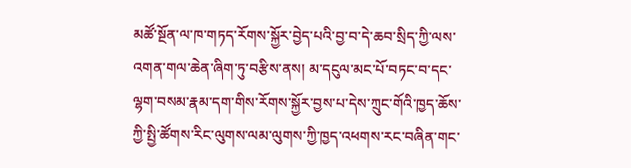མཚོ་སྔོན་ལ་ཁ་གཏད་རོགས་སྐྱོར་བྱེད་པའི་བྱ་བ་དེ་ཆབ་སྲིད་ཀྱི་ལས་འགན་གལ་ཆེན་ཞིག་ཏུ་བརྩིས་ནས། མ་དངུལ་མང་པོ་བཏང་བ་དང་ལྷག་བསམ་རྣམ་དག་གིས་རོགས་སྐྱོར་བྱས་པ་དེས་ཀྲུང་གོའི་ཁྱད་ཆོས་ཀྱི་སྤྱི་ཚོགས་རིང་ལུགས་ལམ་ལུགས་ཀྱི་ཁྱད་འཕགས་རང་བཞིན་གང་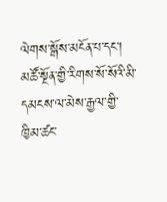ལེགས་སྒོས་མངོན་པ་དང་། མཚོ་སྔོན་གྱི་རིགས་སོ་སོའི་མི་དམངས་ལ་མེས་རྒྱལ་གྱི་ཁྱིམ་ཚང་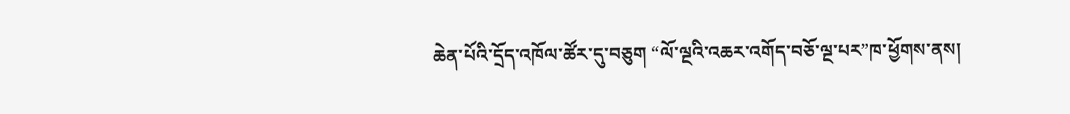ཆེན་པོའི་དྲོད་འཁོལ་ཚོར་དུ་བཅུག “ལོ་ལྔའི་འཆར་འགོད་བཅོ་ལྔ་པར”ཁ་ཕྱོགས་ནས།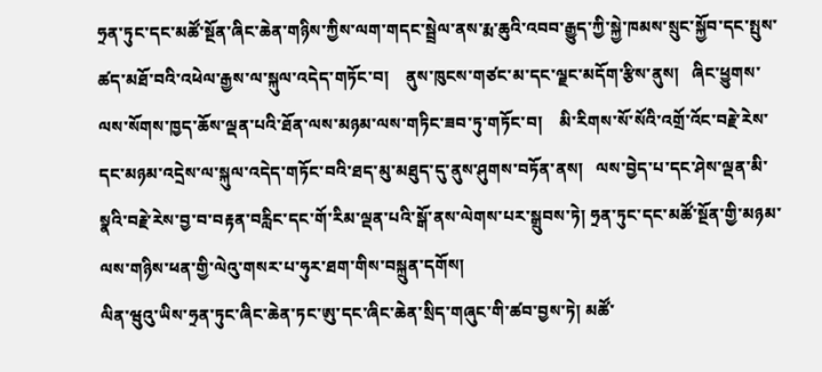ཧྲན་ཏུང་དང་མཚོ་སྔོན་ཞིང་ཆེན་གཉིས་ཀྱིས་ལག་གདང་སྦྲེལ་ནས་རྨ་ཆུའི་འབབ་རྒྱུད་ཀྱི་སྐྱེ་ཁམས་སྲུང་སྐྱོབ་དང་སྤུས་ཚད་མཐོ་བའི་འཕེལ་རྒྱས་ལ་སྐུལ་འདེད་གཏོང་བ།    ནུས་ཁུངས་གཙང་མ་དང་ལྗང་མདོག་རྩིས་ནུས།   ཞིང་ཕྱུགས་ལས་སོགས་ཁྱད་ཆོས་ལྡན་པའི་ཐོན་ལས་མཉམ་ལས་གཏིང་ཟབ་ཏུ་གཏོང་བ།    མི་རིགས་སོ་སོའི་འགྲོ་འོང་བརྗེ་རེས་དང་མཉམ་འདྲེས་ལ་སྐུལ་འདེད་གཏོང་བའི་ཐད་མུ་མཐུད་དུ་ནུས་ཤུགས་བཏོན་ནས།   ལས་བྱེད་པ་དང་ཤེས་ལྡན་མི་སྣའི་བརྗེ་རེས་བྱ་བ་བརྟན་བརླིང་དང་གོ་རིམ་ལྡན་པའི་སྒོ་ནས་ལེགས་པར་སྒྲུབས་ཏེ། ཧྲན་ཏུང་དང་མཚོ་སྔོན་གྱི་མཉམ་ལས་གཉིས་ཕན་གྱི་ལེའུ་གསར་པ་ཧུར་ཐག་གིས་བསྐྲུན་དགོས།
ལིན་ཝུའུ་ཡིས་ཧྲན་ཏུང་ཞིང་ཆེན་ཏང་ཨུ་དང་ཞིང་ཆེན་སྲིད་གཞུང་གི་ཚབ་བྱས་ཏེ། མཚོ་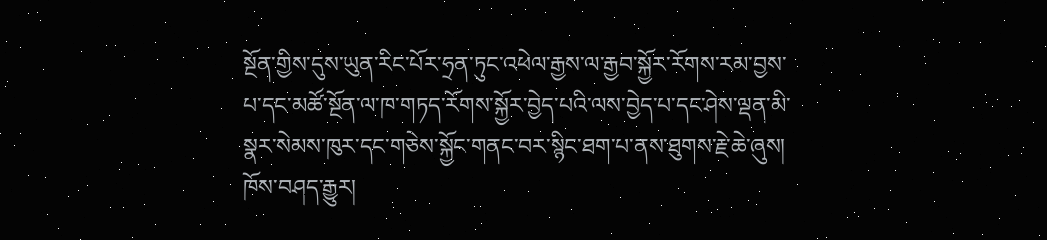སྔོན་གྱིས་དུས་ཡུན་རིང་པོར་ཧྲན་ཏུང་འཕེལ་རྒྱས་ལ་རྒྱབ་སྐྱོར་རོགས་རམ་བྱས་པ་དང་མཚོ་སྔོན་ལ་ཁ་གཏད་རོགས་སྐྱོར་བྱེད་པའི་ལས་བྱེད་པ་དང་ཤེས་ལྡན་མི་སྣར་སེམས་ཁུར་དང་གཅེས་སྐྱོང་གནང་བར་སྙིང་ཐག་པ་ནས་ཐུགས་རྗེ་ཆེ་ཞུས། ཁོས་བཤད་རྒྱུར།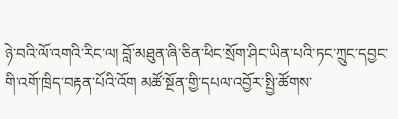ཉེ་བའི་ལོ་འགའི་རིང་ལ། བློ་མཐུན་ཞི་ཅིན་ཕིང་སྲོག་ཤིང་ཡིན་པའི་ཏང་ཀྲུང་དབྱང་གི་འགོ་ཁྲིད་བརྟན་པོའི་འོག མཚོ་སྔོན་གྱི་དཔལ་འབྱོར་སྤྱི་ཚོགས་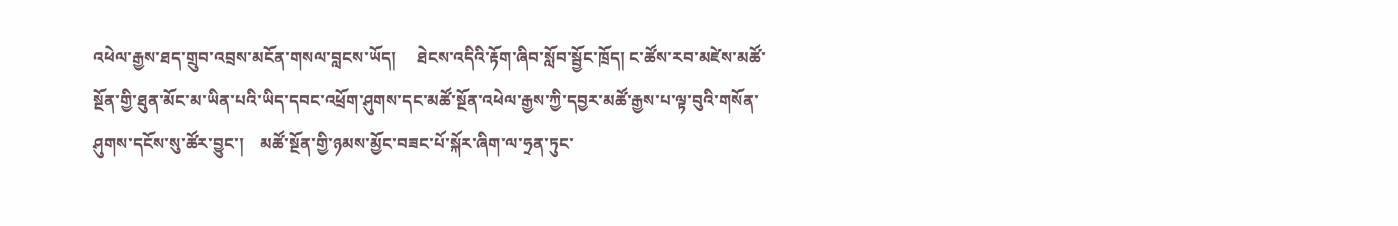འཕེལ་རྒྱས་ཐད་གྲུབ་འབྲས་མངོན་གསལ་བླངས་ཡོད།     ཐེངས་འདིའི་རྟོག་ཞིབ་སློབ་སྦྱོང་ཁྲོད། ང་ཚོས་རབ་མཛེས་མཚོ་སྔོན་གྱི་ཐུན་མོང་མ་ཡིན་པའི་ཡིད་དབང་འཕྲོག་ཤུགས་དང་མཚོ་སྔོན་འཕེལ་རྒྱས་ཀྱི་དབྱར་མཚོ་རྒྱས་པ་ལྟ་བུའི་གསོན་ཤུགས་དངོས་སུ་ཚོར་བྱུང་།    མཚོ་སྔོན་གྱི་ཉམས་མྱོང་བཟང་པོ་སྐོར་ཞིག་ལ་ཧྲན་ཏུང་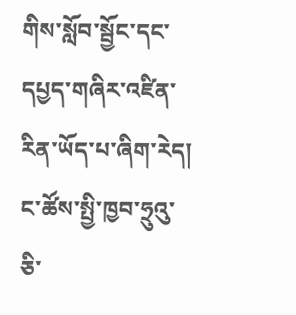གིས་སློབ་སྦྱོང་དང་དཔྱད་གཞིར་འཛིན་རིན་ཡོད་པ་ཞིག་རེད། ང་ཚོས་སྤྱི་ཁྱབ་ཧྲུའུ་ཅི་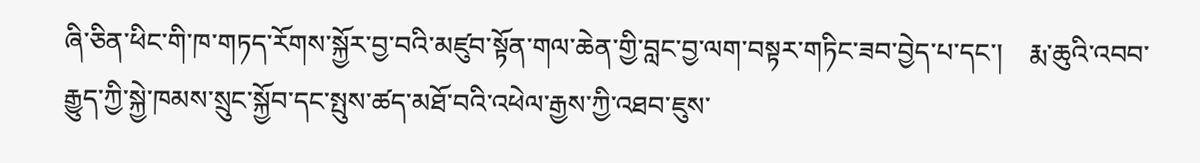ཞི་ཅིན་ཕིང་གི་ཁ་གཏད་རོགས་སྐྱོར་བྱ་བའི་མཛུབ་སྟོན་གལ་ཆེན་གྱི་བླང་བྱ་ལག་བསྟར་གཏིང་ཟབ་བྱེད་པ་དང་།    རྨ་ཆུའི་འབབ་རྒྱུད་ཀྱི་སྐྱེ་ཁམས་སྲུང་སྐྱོབ་དང་སྤུས་ཚད་མཐོ་བའི་འཕེལ་རྒྱས་ཀྱི་འཐབ་ཇུས་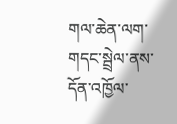གལ་ཆེན་ལག་གདང་སྦྲེལ་ནས་དོན་འཁྱོལ་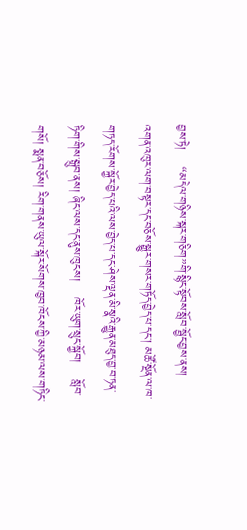བྱས་ཏེ།    “མདེལ་གཉིས་སྐར་གཅིག”གི་སྙིང་སྟོབས་སློབ་སྦྱོང་བྱས་ནས།    འགན་འཁུར་ལག་བསྟར་དང་བཅོས་སྒྱུར་གསར་གཏོད་བྱེད་པ་དང་། མཚོ་སྔོན་ལ་ཁ་གཏད་རོགས་སྐྱོར་བྱེད་པའི་ལས་བྱེད་པ་དང་ཤེས་ལྡན་མི་སྣའི་རྒྱུན་མཐུད་བྱ་བ་ཏན་ཏིག་གིས་སྒྲུབ་ནས། ཞིང་ལས་དང་ནུས་ཁུངས།    ཁོར་ཡུག་སྲུང་སྐྱོབ།    སློབ་གསོ། སྨན་བཅོས། རིག་གནས་ཡུལ་སྐོར་སོགས་ཁྱབ་ཁོངས་ཀྱི་མཉམ་ལས་གཏིང་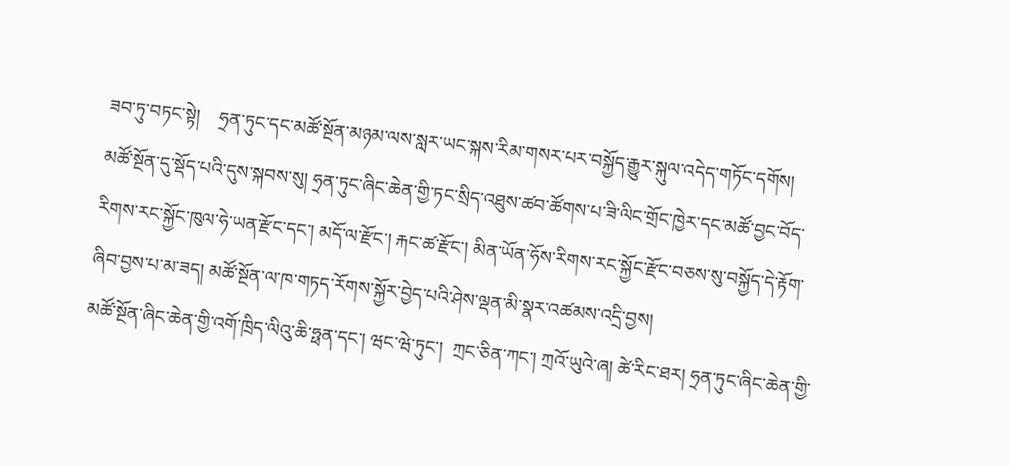ཟབ་ཏུ་བཏང་སྟེ།    ཧྲན་ཏུང་དང་མཚོ་སྔོན་མཉམ་ལས་སླར་ཡང་སྐས་རིམ་གསར་པར་བསྐྱོད་རྒྱུར་སྐུལ་འདེད་གཏོང་དགོས།
མཚོ་སྔོན་དུ་སྡོད་པའི་དུས་སྐབས་སུ། ཧྲན་ཏུང་ཞིང་ཆེན་གྱི་ཏང་སྲིད་འཐུས་ཚབ་ཚོགས་པ་ཟི་ལིང་གྲོང་ཁྱེར་དང་མཚོ་བྱང་བོད་རིགས་རང་སྐྱོང་ཁུལ་ཧེ་ཡན་རྫོང་དང་། མདོ་ལ་རྫོང་། རྐང་ཚ་རྫོང་། མིན་ཡོན་ཧོས་རིགས་རང་སྐྱོང་རྫོང་བཅས་སུ་བསྐྱོད་དེ་རྟོག་ཞིབ་བྱས་པ་མ་ཟད། མཚོ་སྔོན་ལ་ཁ་གཏད་རོགས་སྐྱོར་བྱེད་པའི་ཤེས་ལྡན་མི་སྣར་འཚམས་འདྲི་བྱས།
མཚོ་སྔོན་ཞིང་ཆེན་གྱི་འགོ་ཁྲིད་ལིའུ་ཆི་ཧྥན་དང་། ཝང་ཝེ་ཏུང་།  ཀྲང་ཅིན་ཀང་། ཀྲའོ་ཡུའེ་ཞ། ཚེ་རིང་ཐར། ཧྲན་ཏུང་ཞིང་ཆེན་གྱི་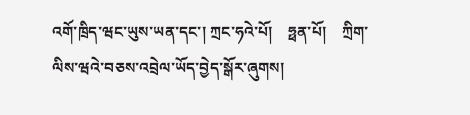འགོ་ཁྲིད་ཝང་ཡུས་ཡན་དང་། ཀྲང་ཧའེ་པོ།    ཧྥན་པོ།    ཀྲིག་ལིས་ཝའེ་བཅས་འབྲེལ་ཡོད་བྱེད་སྒོར་ཞུགས།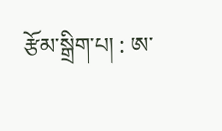རྩོམ་སྒྲིག་པ། : ཨ་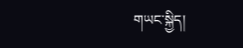གཡང་སྐྱིད།